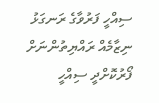ސިއްހީ ފަރުވާގެ ރަނގަޅު ނިޒާމެއް ރައްޔިތުންނަށް ފޯރުކޮށްދީ ސިއްހީ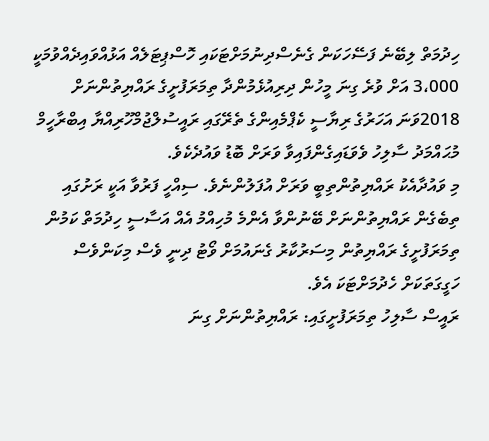ހިދުމަތް ލިބޭނެ ފަސޭހަކަން ގެނެސްދިނުމަށްޓަކައި ހޮސްޕިޓަލެއް އަޅުއްވައިދެއްވުމަކީ 3،000 އަށް ވުރެ ގިނަ މީހުން ދިރިއުޅެމުންދާ ތިމަރަފުށީގެ ރައްޔިތުންނަށް 2018ވަނަ އަހަރުގެ ރިޔާސީ ކެޕްމެއިންގެ ތެރޭގައި ރައީސުލްޖުމްހޫރިއްޔާ އިބްރާހީމް މުޙައްމަދު ސާލިހު ވެވަޑައިގެންފައިވާ ވަރަށް ބޮޑު ވައުދެކެވެ.
މި ވައުދާއެކު ރައްޔިތުންތިބީ ވަރަށް އުފަލުންނެވެ. ސިއްހީ ފަރުވާ އަކީ ރަށުގައި ތިބެގެން ރައްޔިތުންނަށް ބޭނުންވާ އެންމެ މުހިއްމު އެއް އަސާސީ ހިދުމަތް ކަމުން ތިމަރަފުށީގެ ރައްޔިތުން މިސަރުކާރު ގެނައުމަށް ވޯޓު ދިނީ ވެސް މިކަންވެސް ހަގީގަތަކަށް ހެދުމަށްޓަކަ އެވެ.
ރައީސް ސާލިހު ތިމަރަފުށީގައި: ރައްޔިތުންނަށް ގިނަ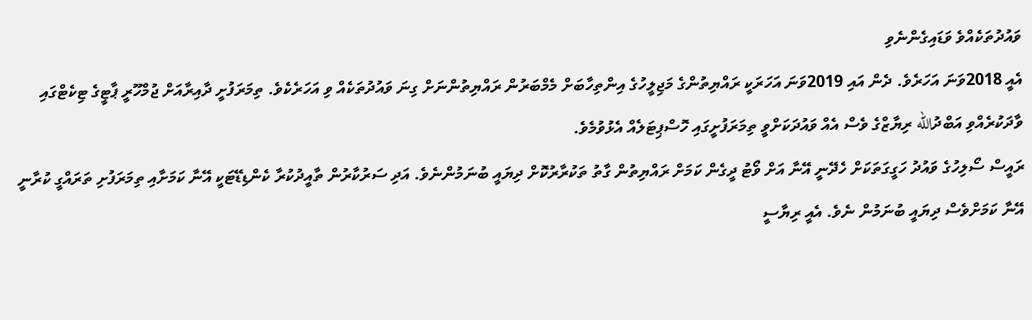ވައުދުތަކެއްވެ ވަޑައިގެންނެވި
އެއީ 2018ވަނަ އަހަރެވެ. ދެން އައި 2019ވަނަ އަހަރަކީ ރައްޔިތުންގެ މަޖިލީހުގެ އިންތިހާބަށް މެމްބަރުން ރައްޔިތުންނަށް ގިނަ ވައުދުތަކެއް ވި އަހަރެކެވެ. ތިމަރަފުށީ ދާއިރާއަށް ޖުމްހޫރީ ޕާޓީގެ ޓިކެޓްގައި ވާދަކުރެއްވި އަބްދުالله ރިޔާޒްގެ ވެސް އެއް ވައުދަކަށްވީ ތިމަރަފުށީގައި ހޮސްޕިޓަލެއް އެޅުވުމެވެ.
ރައީސް ސޯލިހުގެ ވައުދު ހަގީގަތަކަށް ހެދޭނީ އޭނާ އަށް ވޯޓު ދީގެން ކަމަށް ރައްޔިތުން ގާތު ތަކުރާރުކޮށް ދިޔައީ ބުނަމުންނެވެ. އަދި ސަރުކާރުން ތާއީދުކުރާ ކެންޑިޑޭޓަކީ އޭނާ ކަމަށާއި ތިމަރަފުށި ތަރައްގީ ކުރާނީ އޭނާ ކަމަށްވެސް ދިޔައީ ބުނަމުން ނެވެ. އެއީ ރިޔާސީ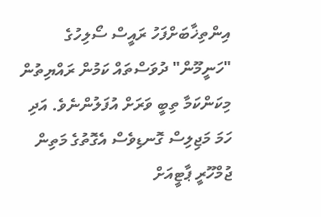އިންތިޚާބަށްފަހު ރައީސް ސޯލިހުގެ "ހަނީމޫން" ދުވަސްތައް ކަމުން ރައްޔިތުން މިކަންކަމާ ތިބީ ވަރަށް އުފަލުންނެވެ. އަދި ހަމަ މަޖިލިސް ގޮނޑިވެސް އެގޮތުގެ މަތިން ޖުމްހޫރީ ޕާޓީއަށް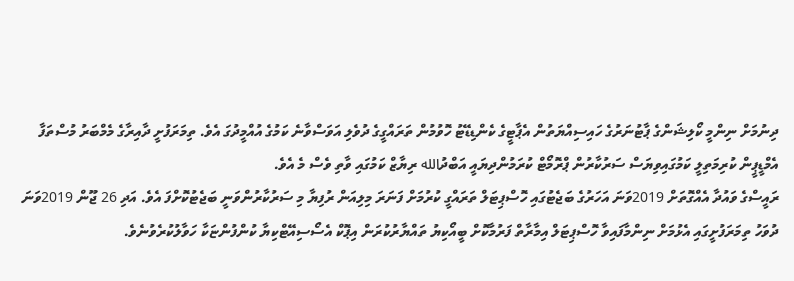ދިނުމަށް ނިންމީ ކޯލިޝަންގެ ޕާޓުނަރުގެ ހައިސިއްޔަތުން އެޕާޓީގެ ކެންޑިޑޭޓު ހޮވުމުން ތަރައްގީގެ ދުވެލި އަވަސްވާނެ ކަމުގެ އުއްމީދުގަ އެވެ. ތިމަރަފުށީ ދާއިރާގެ މެމްބަރު މުސްތަފާ އެމްޑީޕީން ކުރިމަތިލީ ކަމުގައިވިޔަސް ސަރުކާރުން ޕްރޮމޯޓް ކުރަމުންދިޔައީ އަބްދުالله ރިޔާޒް ކަމުގައި ވާތި ވެސް މެ އެވެ.
ރައީސްގެ ވައުދާ އެއްގޮތަށް 2019ވަނަ އަހަރުގެ ބަޖެޓުގައި ހޮސްޕިޓަލް ތަރައްގީ ކުރުމަށް ފަނަރަ މިލިއަން ރުފިޔާ މި ސަރުކާރުންވަނީ ބަޖެޓުކޮށްފަ އެވެ. އަދި 26 ޖޫން 2019ވަނަ ދުވަހު ތިމަރަފުށީގައި އެޅުމަށް ނިންމާފައިވާ ހޮސްޕިޓަލް އިމާރާތް ފަރުމާކޮށް ބީއޯކިޔު ތައްޔާރުކުރަން އިޕޮކް އެސޯސިއޭޓްކިޔާ ކުންފުންޏަކާ ހަވާލުކުރެވުނެވެ.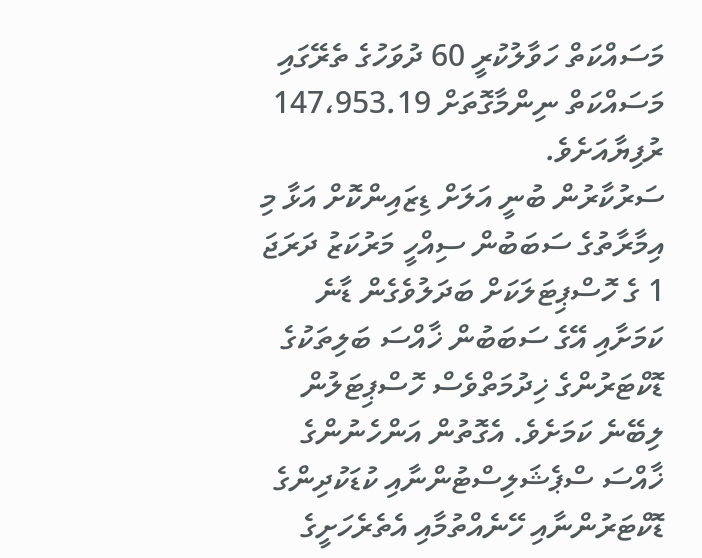މަސައްކަތް ހަވާލުކުރީ 60 ދުވަހުގެ ތެރޭގައި މަސައްކަތް ނިންމާގޮތަށް 147،953.19 ރުފިޔާއަށެވެ.
ސަރުކާރުން ބުނީ އަލަށް ޑިޒައިންކޮށް އަޅާ މި އިމާރާތުގެ ސަބަބުން ސިއްހީ މަރުކަޒު ދަރަޖަ 1 ގެ ހޮސްޕިޓަލަކަށް ބަދަލުވެގެން ޑާނެ ކަމަށާއި އޭގެ ސަބަބުން ޚާއްސަ ބަލިތަކުގެ ޑޮކްޓަރުންގެ ޚިދުމަތްވެސް ހޮސްޕިޓަލުން ލިބޭނެ ކަމަށެވެ. އެގޮތުން އަންހެނުންގެ ޚާއްސަ ސްޕެޝަލިސްޓުންނާއި ކުޑަކުދިންގެ ޑޮކްޓަރުންނާއި ހޭނެއްތުމާއި އެތެރެހަށީގެ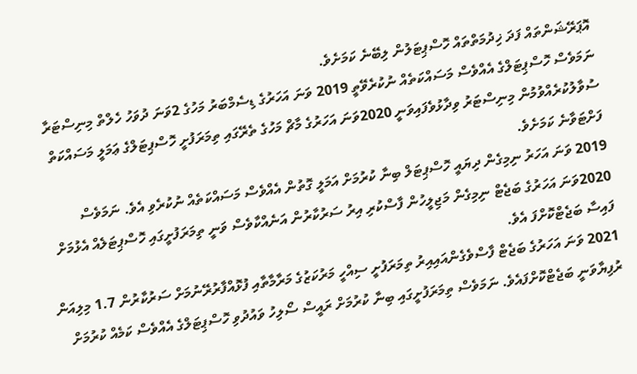އޮޕަރޭޝަންތައް ފަދަ ޚިދުމަތްތައް ހޮސްޕިޓަލުން ލިބޭނެ ކަމަށެވެ.
ނަމަވެސް ހޮސްޕިޓަލްގެ އެއްވެސް މަސައްކަތެއް ނުކުރެވޭތީ 2019 ވަނަ އަހަރުގެ ޑިސެމްބަރު މަހުގެ 2ވަނަ ދުވަހު ހެލްތް މިނިސްޓަރާ ސުވާލުކުރެއްވުމުން މިނިސްޓަރު ވިދާޅުވެފައިވަނީ 2020ވަނަ އަހަރުގެ މާޗް މަހުގެ ތެރޭގައި ތިމަރަފުށީ ހޮސްޕިޓަލްގެ ޢަމަލީ މަސައްކަތް ފަށްޓަވާނެ ކަމަށެވެ.
2019 ވަނަ އަހަރު ނިމިގެން ދިޔައީ ހޮސްޕިޓަލް ބިނާ ކުރުމަށް އަމަލީ ގޮތުން އެއްވެސް މަސައްކަތެއް ނުކުރެވި އެވެ. ނަމަވެސް 2020ވަނަ އަހަރުގެ ބަޖެޓް ނިމިގެން މަޖިލީހުން ފާސްކުރި އިރު ސަރުކާރުން އަނެއްކާވެސް ވަނީ ތިމަރަފުށީގައި ހޮސްޕިޓަލެއް އެޅުމަށް ފައިސާ ބަޖެޓްކޮށްފަ އެވެ.
2021 ވަނަ އަހަރުގެ ބަޖެޓް ފާސްވެގެންއައިއިރު ތިމަރަފުށީ ސިއްހީ މަރުކަޒުގެ މަރާމާތާއި ފުޅޮއްފާރުރޭނުމަށް ސަރުކާރުން 1.7 މިލިއަން ރުފިޔާވަނީ ބަޖެޓްކޮށްފައެވެ. ނަމަވެސް ތިމަރަފުށީގައި ބިނާ ކުރުމަށް ރައީސް ސޯލިހު ވައުދުވި ހޮސްޕިޓަލްގެ އެއްވެސް ކަމެއް ކުރުމަށް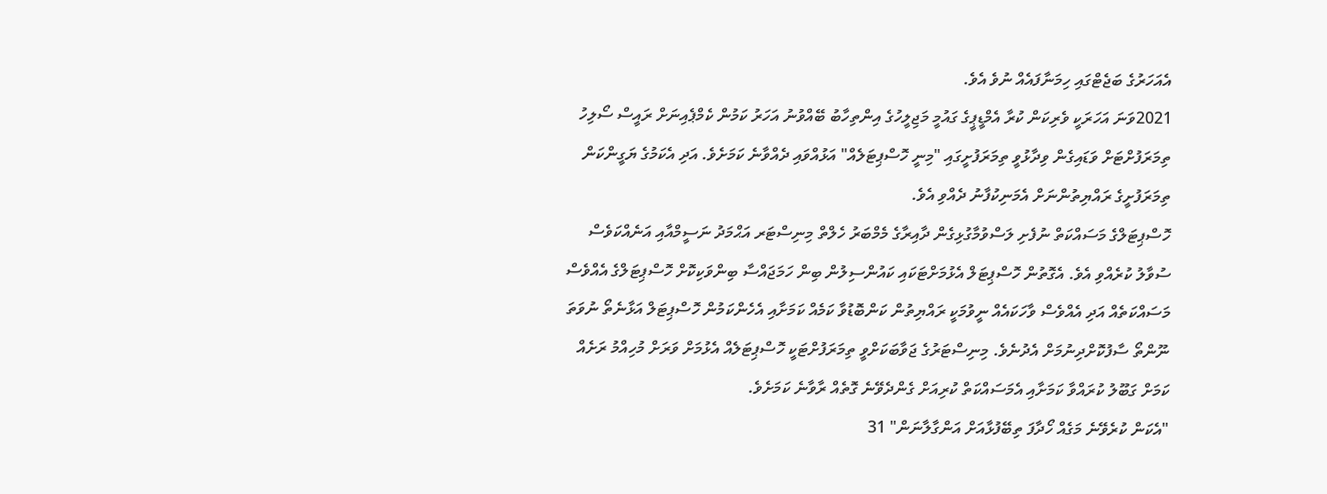އެއަހަރުގެ ބަޖެޓްގައި ހިމަނާފައެއް ނުވެ އެވެ.
2021ވަނަ އަހަރަކީ ވެރިކަން ކުރާ އެމްޑީޕީގެ ގައުމީ މަޖިލީހުގެ އިންތިހާބު ބޭއްވުނު އަހަރު ކަމުން ކެމްޕެއިނަށް ރައީސް ސޯލިހު ތިމަރަފުށްޓަށް ވަޑައިގެން ވިދާޅުވީ ތިމަރަފުށީގައި "މިނީ ހޮސްޕިޓަލެއް" އަޅުއްވައި ދެއްވާނެ ކަމަށެވެ. އަދި އެކަމުގެ ޔަގީންކަން ތިމަރަފުށީގެ ރައްޔިތުންނަށް އެމަނިކުފާނު ދެއްވި އެވެ.
ހޮސްޕިޓަލްގެ މަސައްކަތް ނުފެށި ލަސްވުމާގުޅިގެން ދާއިރާގެ މެމްބަރު ހެލްތް މިނިސްޓަރ އަޙްމަދު ނަސީމްއާއި އަނެއްކަވެސް ސުވާލު ކުރެއްވި އެވެ. އެގޮތުން ހޮސްޕިޓަލް އެޅުމަށްޓަކައި ކައުންސިލުން ބިން ހަމަޖައްސާ ބިންވަކިކޮށް ހޮސްޕިޓަލްގެ އެއްވެސް މަސައްކަތެއް އަދި އެއްވެސް ވާހަކައެއް ނީވުމަކީ ރައްޔިތުން ކަންބޮޑުވާ ކަމެއް ކަމަށާއި އެހެންކަމުން ހޮސްޕިޓަލް އަޅާނެތޯ ނުވަތަ ނޫންތޯ ސާފުކޮށްދިނުމަށް އެދުނެވެ. މިނިސްޓަރުގެ ޖަވާބަކަށްވީ ތިމަރަފުށްޓަކީ ހޮސްޕިޓަލެއް އެޅުމަށް ވަރަށް މުހިއްމު ރަށެއް ކަމަށް ގަބޫލު ކުރައްވާ ކަމަށާއި އެމަސައްކަތް ކުރިއަށް ގެންދެވޭނެ ގޮތެއް ރާވާނެ ކަމަށެވެ.
"އެކަން ކުރެވޭނެ މަގެއް ހޯދާފަ ތިބޭފުޅާއަށް އަންގާލާނަން" 31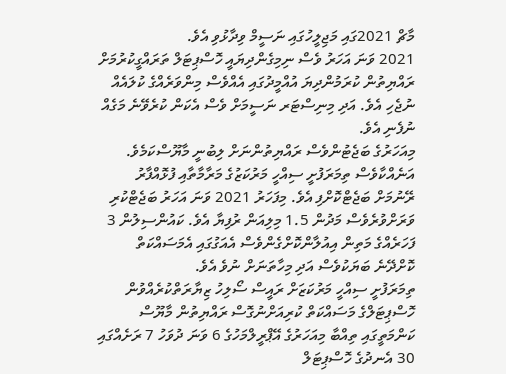މާޗް 2021ގައި މަޖިލީހުގައި ނަސީމް ވިދާޅުވި އެވެ.
2021 ވަނަ އަހަރު ވެސް ނިމިގެންދިޔައީ ހޮސްޕިޓަލް ތަރައްގީކުރުމަށް ރައްޔިތުން ކުރަމުންދިޔަ އުއްމީދުގައި އެއްވެސް މިންވަރެއްގެ ކުލައެއް ނުޖެހި އެވެ. އަދި މިނިސްޓަރ ނަސީމަށް ވެސް އެކަން ކުރެވޭނެ މަގެއް ނުފެނި އެވެ.
މިއަހަރުގެ ބަޖެޓުންވެސް ރައްޔިތުންނަށް ލިބުނީ މާޔޫސްކަމެވެ. އަނެއްކާވެސް ތިމަރަފުށީ ސިއްހީ މަރުކަޒުގެ މަރާމާތާއި ފުޅޮއްފާރު ރޭނުމަށް ބަޖެޓްކޮށްފި އެވެ. މިފަހަރު 2021 ވަނަ އަހަރު ބަޖެޓްކުރި ވަރަށްވުރެވެސް މަދުން 1.5 މިލިއަން ރުފިޔާ އެވެ. ކައުންސިލުން 3 ފަހަރެއްގެ މަތިން އިއުލާންކޮށްގެންވެސް އެއަގުގައި އެމަސައްކަތް ކޮށްދޭނެ ބަޔަކުވެސް އަދި މިހާތަނަށް ނުވެ އެވެ.
ތިމަރަފުށީ ސިއްހީ މަރުކަޒަށް ރައީސް ސޯލިހު ޒިޔާރަތްކުރެއްވުން
ހޮސްޕިޓަލްގެ މަސައްކަތް ކުރިއަށްނުގޮސް ރައްޔިތުން މާޔޫސް ކަންމަތީގައި ތިއްބާ މިއަހަރުގެ އޭޕްރީލްމަހުގެ 6 ވަނަ ދުވަހު 7 ރަށެއްގައި 30 އެނދުގެ ހޮސްޕިޓަލް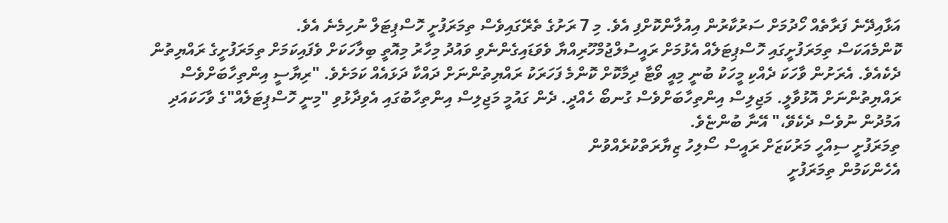އަޅާއިދޭނެ ފަރާތެއް ހޯދުމަށް ސަރުކާރުން އިއުލާންކޮށްފި އެވެ. މި 7 ރަށުގެ ތެރޭގައިވެސް ތިމަރަފުށީ ހޮސްޕިޓަލް ނުހިމެނެ އެވެ.
ކޮންމެއަކަސް ތިމަރަފުށީގައި ހޮސްޕިޓަލެއް އެޅުމަށް ރައީސުލްޖުމްހޫރިއްޔާ ވެވަޑައިގެންނެވި ވައުދު މިހާރު މިއޮތީ ބިލާހަކަށް ވެފައިކަމަށް ތިމަރަފުށީގެ ރައްޔިތުން ދެކެއެވެ. އެރަށުން ވާހަކަ ދެއްކި މީހަކު ބުނީ މިއީ ވޯޓާ ދިމާކޮށް ކޮންމެ ފަހަރަކު ރައްޔިތުންނަށް ދައްކާ ދަޅައެއް ކަމަށެވެ. "ރިޔާސީ އިންތިހާބަށްވެސް ރައްޔިތުންނަށް އޮޅުވާލީ. މަޖިލިސް އިންތިހާބަށްވެސް ގުނބޯ ހެއްދީ. ދެން ގައުމީ މަޖިލިސް އިންތިހާބުގައި އެވިދާޅުވި "މިނީ ހޮސްޕިޓަލެއް"ގެ ވާހަކައަދި އަމުދުން ނުވެސް ދެކެވޭ،" އޭނާ ބުންޏެވެ.
ތިމަރަފުށީ ސިއްހީ މަރުކަޒަށް ރައީސް ސޯލިހު ޒިޔާރަތްކުރެއްވުން
އެހެންކަމުން ތިމަރަފުށީ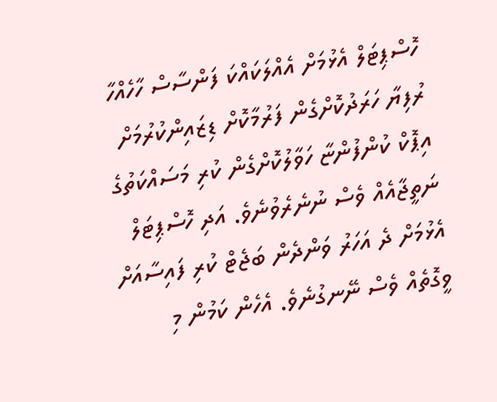ހޮސްޕިޓަލް އެޅުމަށް އެއްލަކައްކަ ފަންސާސް ހާހެއްހާ ރުފިޔާ ހަރަދުކޮށްގެން ފަރުމާކޮށް ޑިޒައިންކުރުމަށް އިޕޮކް ކުންފުންޏާ ހަވާލުކޮށްގެން ކުރި މަސައްކަތުގެ ނަތީޖާއެއް ވެސް ނުނެރެވުނެވެ. އަދި ހޮސްޕިޓަލް އެޅުމަށް ދެ އަހަރު ވަންދެން ބަޖެޓް ކުރި ފައިސާއަށް ވީގޮތެއް ވެސް ނޭނގުނެވެ. އެހެން ކަމުން މި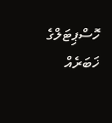ހޮސްޕިޓަލްގެ ޚަބަރެއް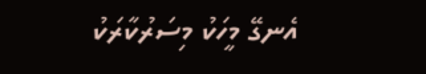އެނގޭ މީހަކު މިސަރުކާރަކު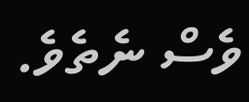ވެސް ނެތެވެ.